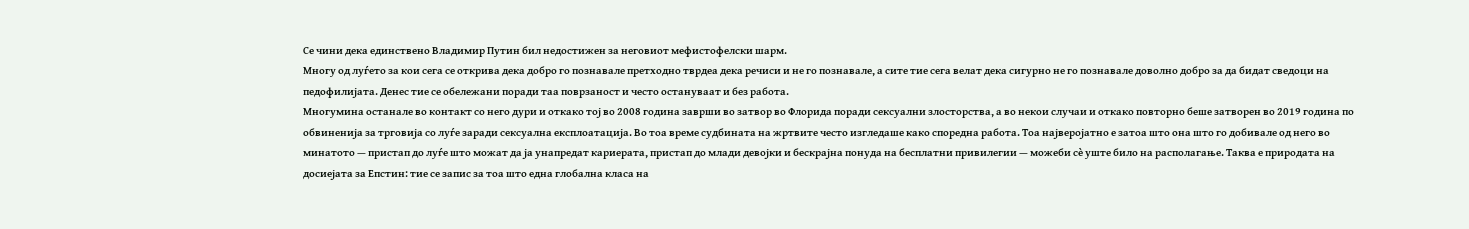Се чини дека единствено Владимир Путин бил недостижен за неговиот мефистофелски шарм.
Многу од луѓето за кои сега се открива дека добро го познавале претходно тврдеа дека речиси и не го познавале, а сите тие сега велат дека сигурно не го познавале доволно добро за да бидат сведоци на педофилијата. Денес тие се обележани поради таа поврзаност и често остануваат и без работа.
Многумина останале во контакт со него дури и откако тој во 2008 година заврши во затвор во Флорида поради сексуални злосторства, а во некои случаи и откако повторно беше затворен во 2019 година по обвиненија за трговија со луѓе заради сексуална експлоатација. Во тоа време судбината на жртвите често изгледаше како споредна работа. Тоа најверојатно е затоа што она што го добивале од него во минатото — пристап до луѓе што можат да ја унапредат кариерата, пристап до млади девојки и бескрајна понуда на бесплатни привилегии — можеби сè уште било на располагање. Таква е природата на досиејата за Епстин: тие се запис за тоа што една глобална класа на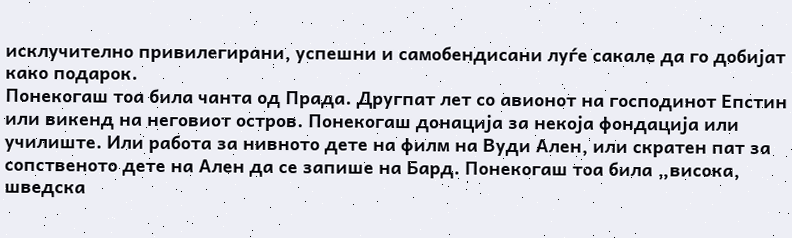исклучително привилегирани, успешни и самобендисани луѓе сакале да го добијат како подарок.
Понекогаш тоа била чанта од Прада. Другпат лет со авионот на господинот Епстин или викенд на неговиот остров. Понекогаш донација за некоја фондација или училиште. Или работа за нивното дете на филм на Вуди Ален, или скратен пат за сопственото дете на Ален да се запише на Бард. Понекогаш тоа била „висока, шведска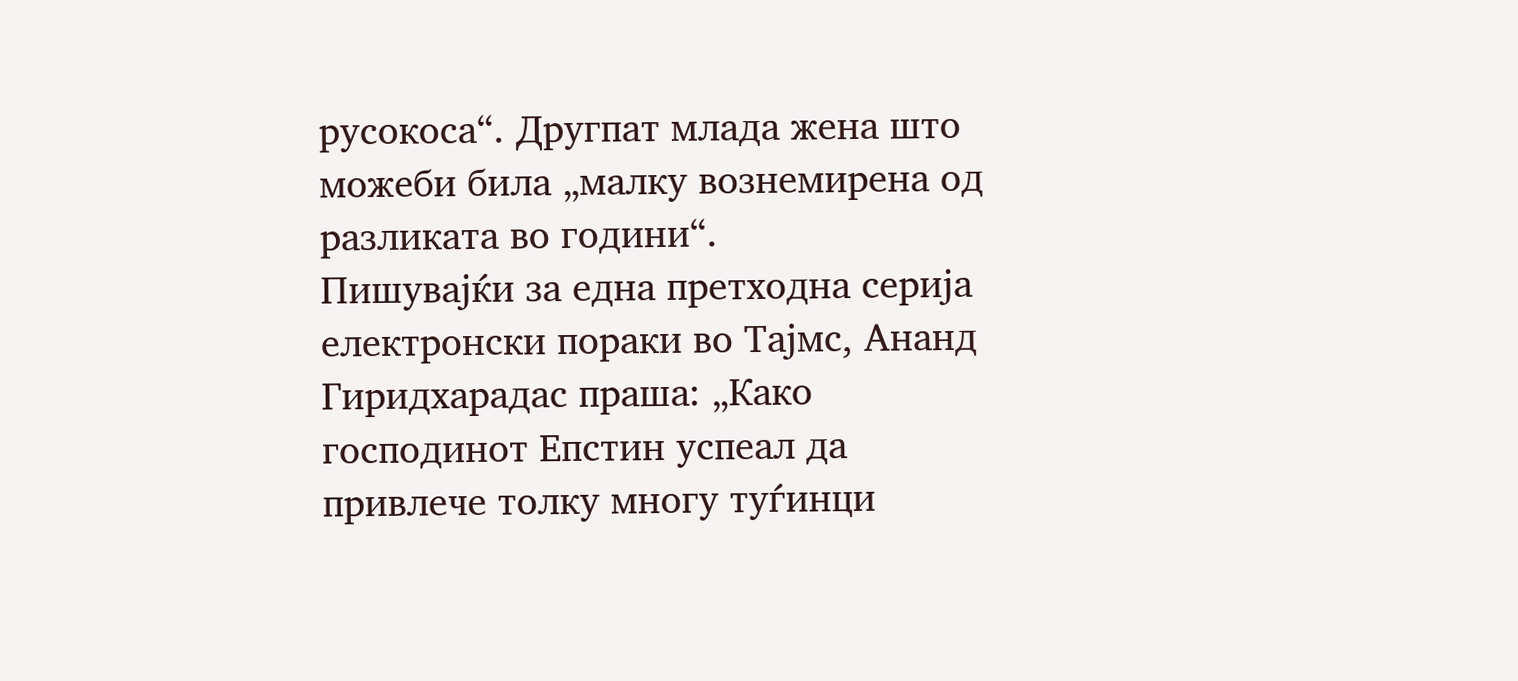русокоса“. Другпат млада жена што можеби била „малку вознемирена од разликата во години“.
Пишувајќи за една претходна серија електронски пораки во Тајмс, Ананд Гиридхарадас праша: „Како господинот Епстин успеал да привлече толку многу туѓинци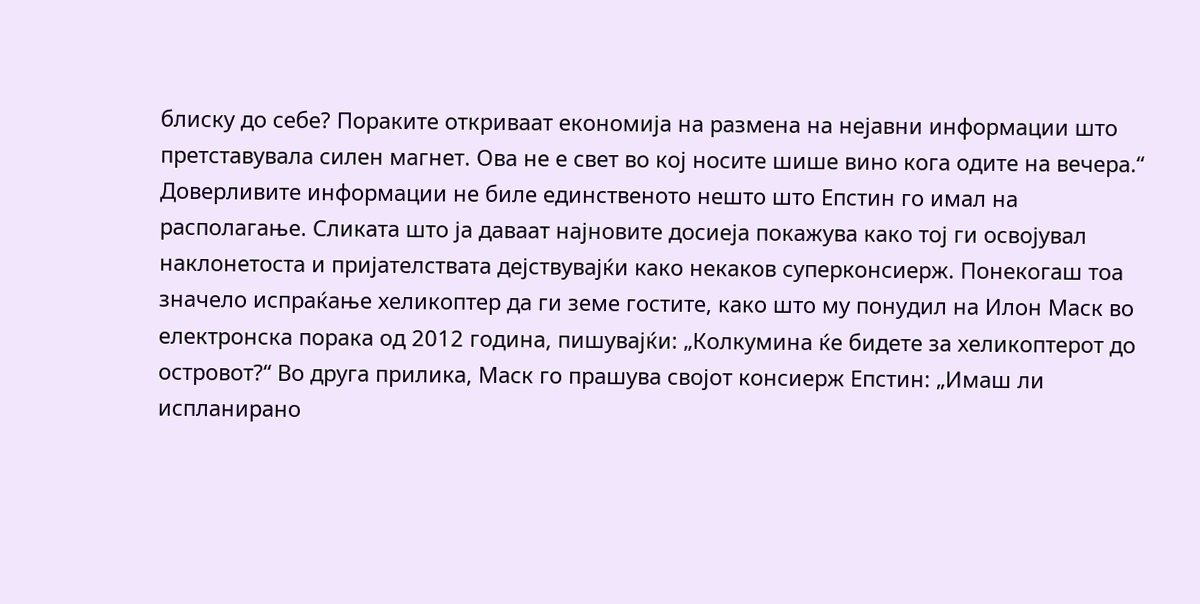блиску до себе? Пораките откриваат економија на размена на нејавни информации што претставувала силен магнет. Ова не е свет во кој носите шише вино кога одите на вечера.“
Доверливите информации не биле единственото нешто што Епстин го имал на располагање. Сликата што ја даваат најновите досиеја покажува како тој ги освојувал наклонетоста и пријателствата дејствувајќи како некаков суперконсиерж. Понекогаш тоа значело испраќање хеликоптер да ги земе гостите, како што му понудил на Илон Маск во електронска порака од 2012 година, пишувајќи: „Колкумина ќе бидете за хеликоптерот до островот?“ Во друга прилика, Маск го прашува својот консиерж Епстин: „Имаш ли испланирано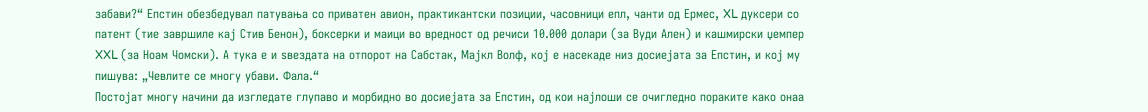забави?“ Епстин обезбедувал патувања со приватен авион, практикантски позиции, часовници епл, чанти од Ермес, XL дуксери со патент (тие завршиле кај Стив Бенон), боксерки и маици во вредност од речиси 10.000 долари (за Вуди Ален) и кашмирски џемпер XXL (за Ноам Чомски). А тука е и ѕвездата на отпорот на Сабстак, Мајкл Волф, кој е насекаде низ досиејата за Епстин, и кој му пишува: „Чевлите се многу убави. Фала.“
Постојат многу начини да изгледате глупаво и морбидно во досиејата за Епстин, од кои најлоши се очигледно пораките како онаа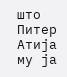што Питер Атија му ја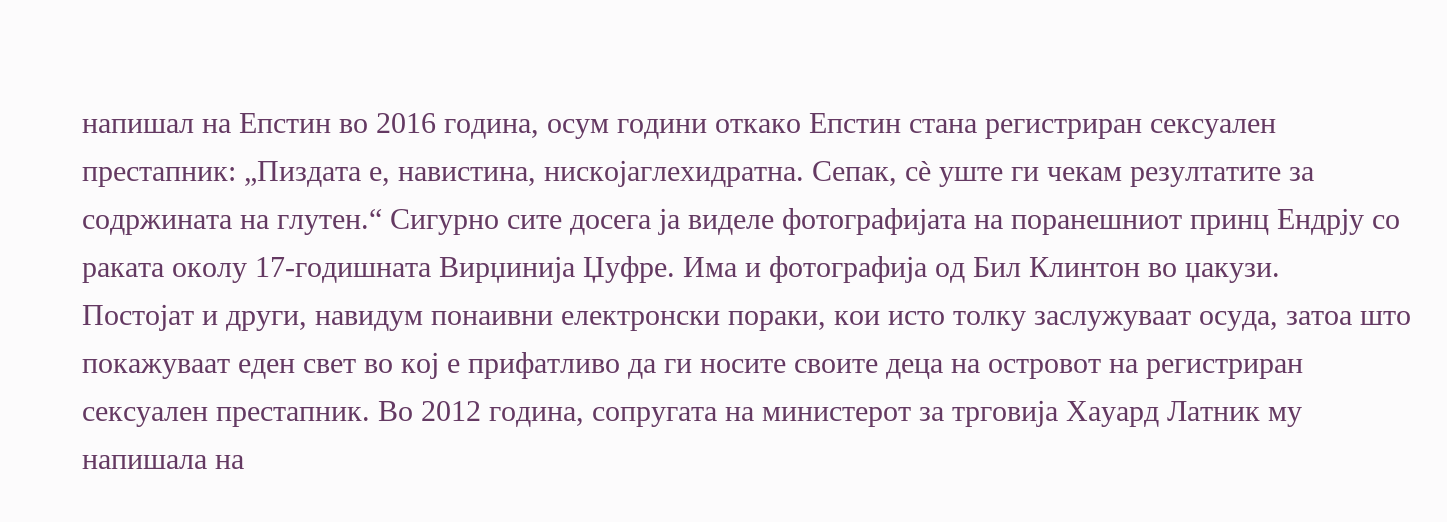напишал на Епстин во 2016 година, осум години откако Епстин стана регистриран сексуален престапник: „Пиздата е, навистина, нискојаглехидратна. Сепак, сè уште ги чекам резултатите за содржината на глутен.“ Сигурно сите досега ја виделе фотографијата на поранешниот принц Ендрју со раката околу 17-годишната Вирџинија Џуфре. Има и фотографија од Бил Клинтон во џакузи.
Постојат и други, навидум понаивни електронски пораки, кои исто толку заслужуваат осуда, затоа што покажуваат еден свет во кој е прифатливо да ги носите своите деца на островот на регистриран сексуален престапник. Во 2012 година, сопругата на министерот за трговија Хауард Латник му напишала на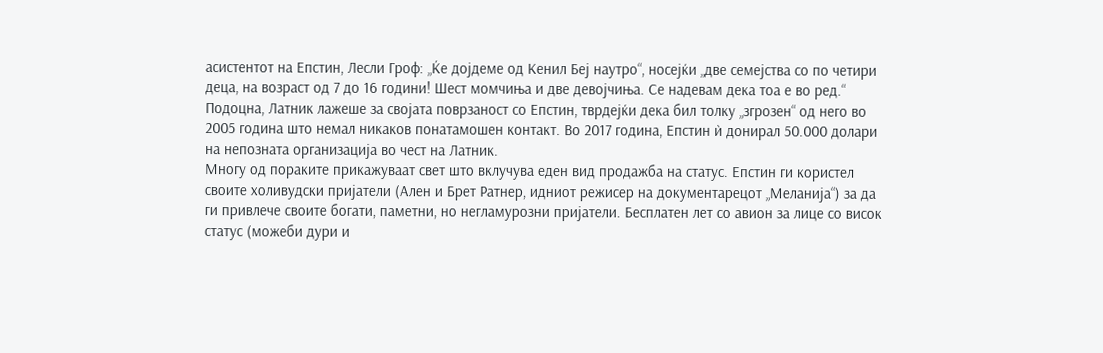асистентот на Епстин, Лесли Гроф: „Ќе дојдеме од Кенил Беј наутро“, носејќи „две семејства со по четири деца, на возраст од 7 до 16 години! Шест момчиња и две девојчиња. Се надевам дека тоа е во ред.“ Подоцна, Латник лажеше за својата поврзаност со Епстин, тврдејќи дека бил толку „згрозен“ од него во 2005 година што немал никаков понатамошен контакт. Во 2017 година, Епстин ѝ донирал 50.000 долари на непозната организација во чест на Латник.
Многу од пораките прикажуваат свет што вклучува еден вид продажба на статус. Епстин ги користел своите холивудски пријатели (Ален и Брет Ратнер, идниот режисер на документарецот „Меланија“) за да ги привлече своите богати, паметни, но негламурозни пријатели. Бесплатен лет со авион за лице со висок статус (можеби дури и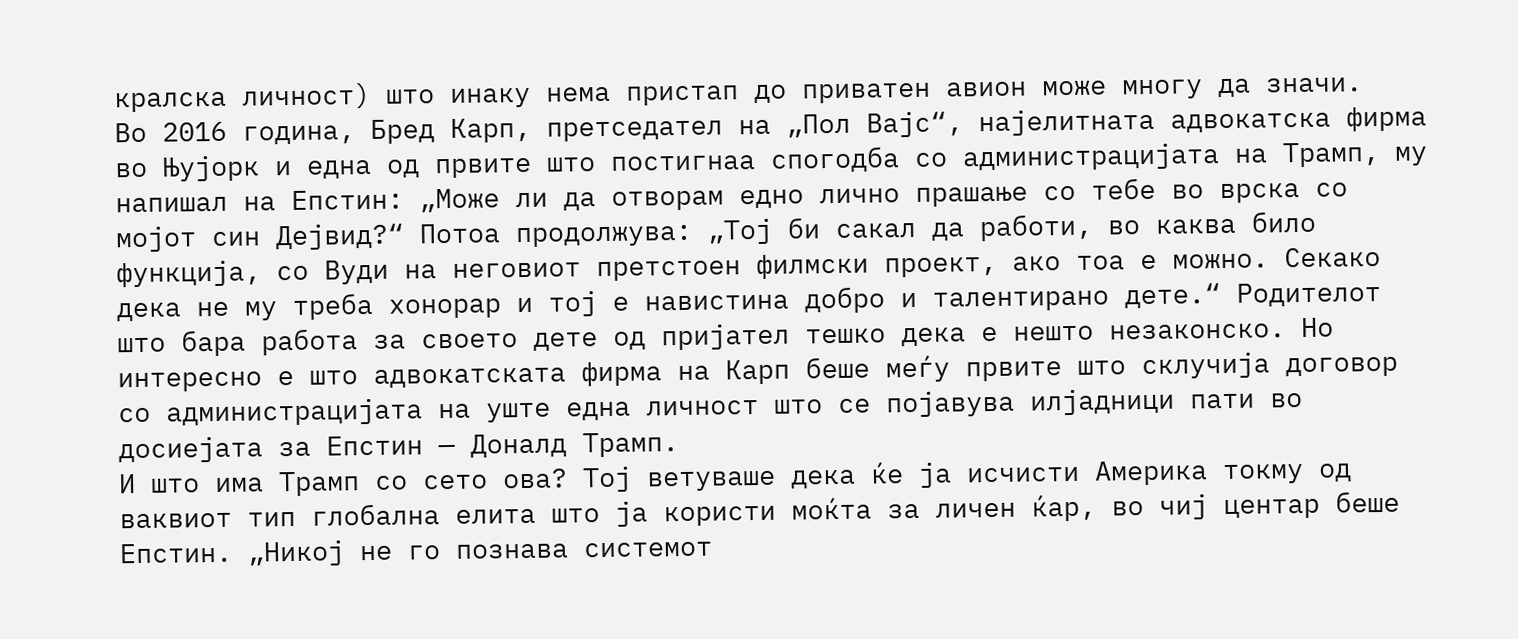кралска личност) што инаку нема пристап до приватен авион може многу да значи.
Во 2016 година, Бред Карп, претседател на „Пол Вајс“, најелитната адвокатска фирма во Њујорк и една од првите што постигнаа спогодба со администрацијата на Трамп, му напишал на Епстин: „Може ли да отворам едно лично прашање со тебе во врска со мојот син Дејвид?“ Потоа продолжува: „Тој би сакал да работи, во каква било функција, со Вуди на неговиот претстоен филмски проект, ако тоа е можно. Секако дека не му треба хонорар и тој е навистина добро и талентирано дете.“ Родителот што бара работа за своето дете од пријател тешко дека е нешто незаконско. Но интересно е што адвокатската фирма на Карп беше меѓу првите што склучија договор со администрацијата на уште една личност што се појавува илјадници пати во досиејата за Епстин — Доналд Трамп.
И што има Трамп со сето ова? Тој ветуваше дека ќе ја исчисти Америка токму од ваквиот тип глобална елита што ја користи моќта за личен ќар, во чиј центар беше Епстин. „Никој не го познава системот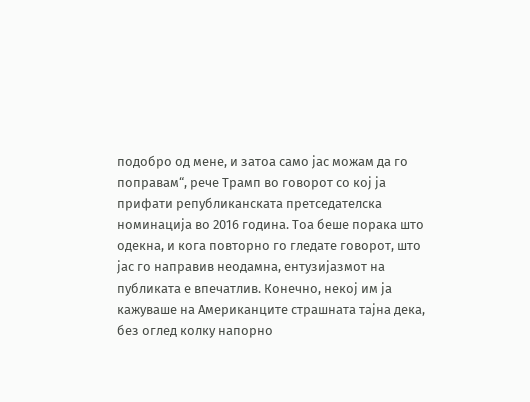подобро од мене, и затоа само јас можам да го поправам“, рече Трамп во говорот со кој ја прифати републиканската претседателска номинација во 2016 година. Тоа беше порака што одекна, и кога повторно го гледате говорот, што јас го направив неодамна, ентузијазмот на публиката е впечатлив. Конечно, некој им ја кажуваше на Американците страшната тајна дека, без оглед колку напорно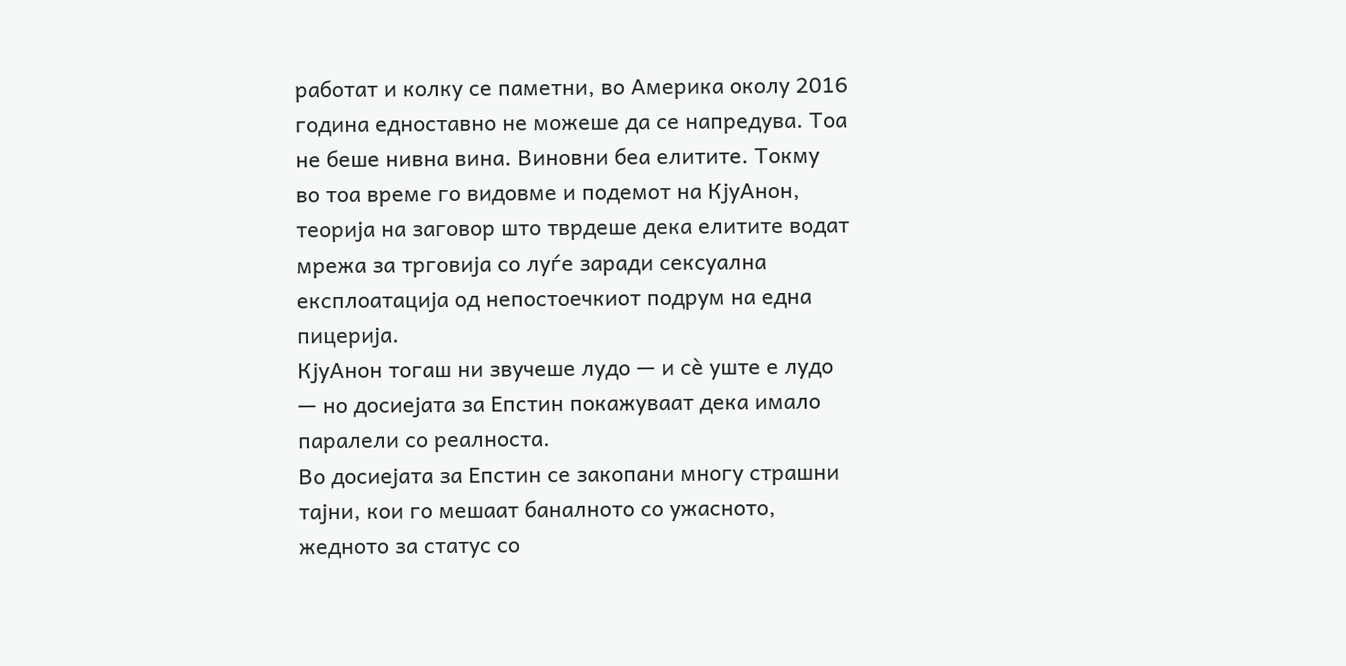работат и колку се паметни, во Америка околу 2016 година едноставно не можеше да се напредува. Тоа не беше нивна вина. Виновни беа елитите. Токму во тоа време го видовме и подемот на КјуАнон, теорија на заговор што тврдеше дека елитите водат мрежа за трговија со луѓе заради сексуална експлоатација од непостоечкиот подрум на една пицерија.
КјуАнон тогаш ни звучеше лудо — и сè уште е лудо — но досиејата за Епстин покажуваат дека имало паралели со реалноста.
Во досиејата за Епстин се закопани многу страшни тајни, кои го мешаат баналното со ужасното, жедното за статус со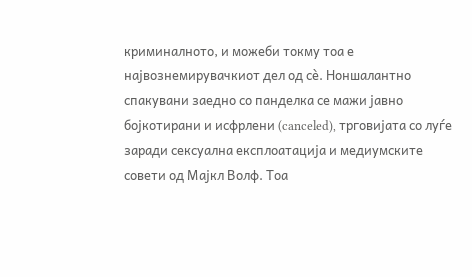криминалното, и можеби токму тоа е највознемирувачкиот дел од сè. Ноншалантно спакувани заедно со панделка се мажи јавно бојкотирани и исфрлени (canceled), трговијата со луѓе заради сексуална експлоатација и медиумските совети од Мајкл Волф. Тоа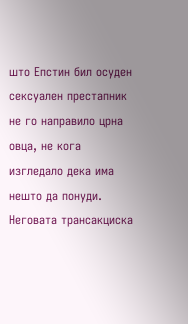што Епстин бил осуден сексуален престапник не го направило црна овца, не кога изгледало дека има нешто да понуди. Неговата трансакциска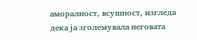аморалност, всушност, изгледа дека ја зголемувала неговата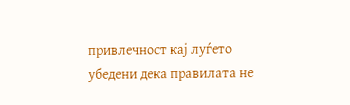привлечност кај луѓето убедени дека правилата не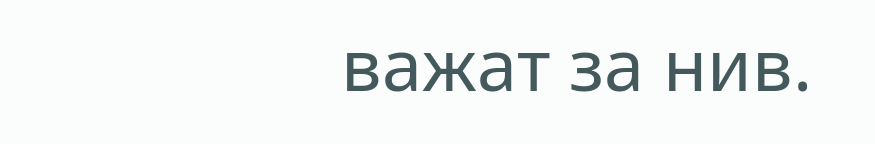важат за нив.